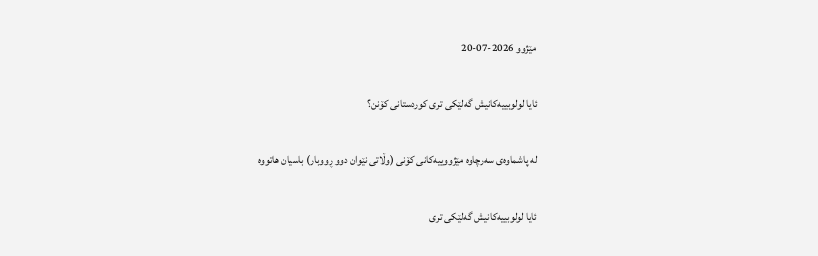مێژوو 2026-07-20

ئایا لولوبییەکانیش گەلێکی تری کوردستانی کۆنن؟

لە پاشماوەی سەرچاوە مێژووییەکانی کۆنی (وڵاتی نێوان دوو ڕووبار) باسیان هاتووە

ئایا لولوبییەکانیش گەلێکی تری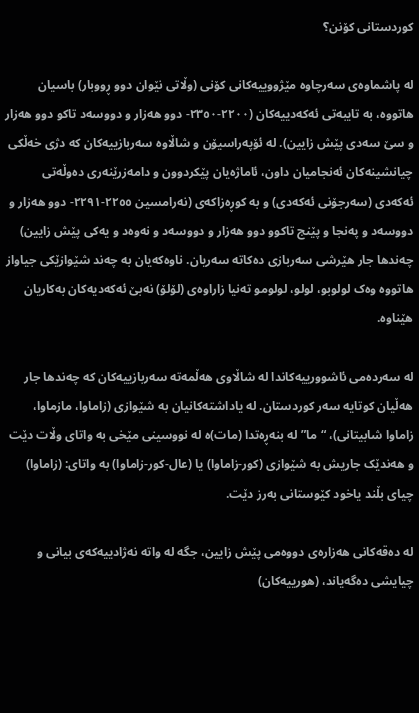کوردستانی کۆنن؟

لە پاشماوەی سەرچاوە مێژووییەکانی کۆنی (وڵاتی نێوان دوو ڕووبار) باسیان هاتووە، بە تایبەتی ئەکەدییەکان (٢٢٠٠-٢٣٥٠- دوو هەزار و دووسەد تاکو دوو هەزار و سێ سەدی پێش زایین). لە ئۆپەراسیۆن و شاڵاوە سەربازییەکان کە دژی خەڵکی چیانشینەکان ئەنجامیان داون، ئاماژەیان پێکردوون و دامەزرێنەری دەوڵەتی ئەکەدی (سەرجۆنی ئەکەدی) و بە کوڕەزاکەی (نەرامسین ٢٢٥٥-٢٢٩١- دوو هەزار و دووسەد و پەنجا و پێنج تاکوو دوو هەزار و دووسەد و نەوەد و یەکی پێش زایین) چەندها جار هێرشی سەربازی دەکاتە سەریان. ناوەکەیان بە چەند شێوازێکی جیاواز هاتووە وەک لولوبو، لولو، لولومو تەنیا زاراوەی (لۆلۆ) نەبێ ئەکەدیەکان بەکاریان هێناوە.

لە سەردەمی ئاشوورییەکاندا لە شاڵاوی هەڵمەتە سەربازییەکان کە چەندها جار هەڵیان کوتایە سەر کوردستان. لە یاداشتەکانیان بە شێوازی (زاماوا، مازماوا، زاماوا شابیتانی)، “ما” لە بنەڕەتدا (مات)ە لە نووسینی مێخی بە واتای وڵات دێت و هەندێک جاریش بە شێوازی (کور-زاماوا) یا (عال-کور-زاماوا) بە واتای: (زاماوا) چیای بڵند یاخود کێوستانی بەرز دێت.

لە دەقەکانی هەزارەی دووەمی پێش زایین، جگە لە واتە نەژادییەکەی بیانی و چیایشی دەگەیاند، (هورییەکان)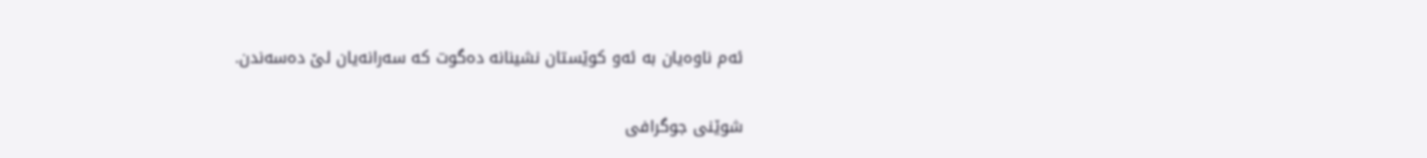ئەم ناوەیان بە ئەو کوێستان نشینانە دەگوت کە سەرانەیان لێ دەسەندن.

شوێنی جوگرافی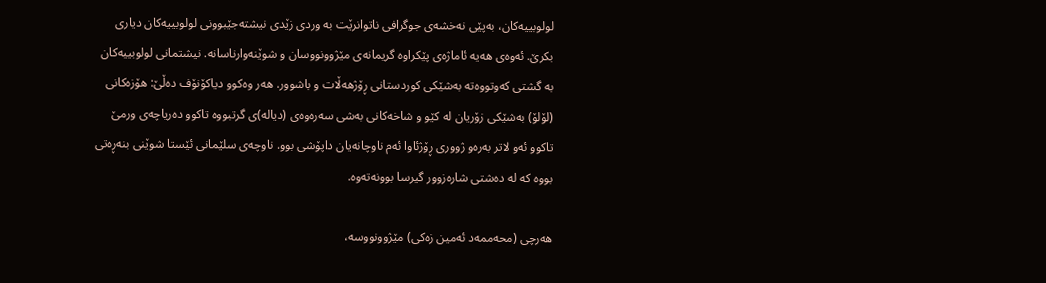لولوبییەکان، بەپێی نەخشەی جوگرافی ناتوانرێت بە وردی زێدی نیشتەجێبوونی لولوبییەکان دیاری بکرێ. ئەوەی هەیە ئاماژەی پێکراوە گریمانەی مێژوونووسان و شوێنەوارناسانە. نیشتمانی لولوبییەکان بە گشتی کەوتووەتە بەشێکی کوردستانی ڕۆژهەڵات و باشوور. هەر وەکوو دیاکۆنۆف دەڵێ: هۆزەکانی (لۆلۆ) بەشێکی زۆریان لە کێو و شاخەکانی بەشی سەرەوەی (دیالە)ی گرتبووە تاکوو دەریاچەی ورمێ تاکوو ئەو لاتر بەرەو ژووری ڕۆژئاوا ئەم ناوچانەیان داپۆشی بوو. ناوچەی سلێمانی ئێستا شوێنی بنەڕەتی بووە کە لە دەشتی شارەزوور گیرسا بوونەتەوە.

هەرچی (محەممەد ئەمین زەکی) مێژوونووسە،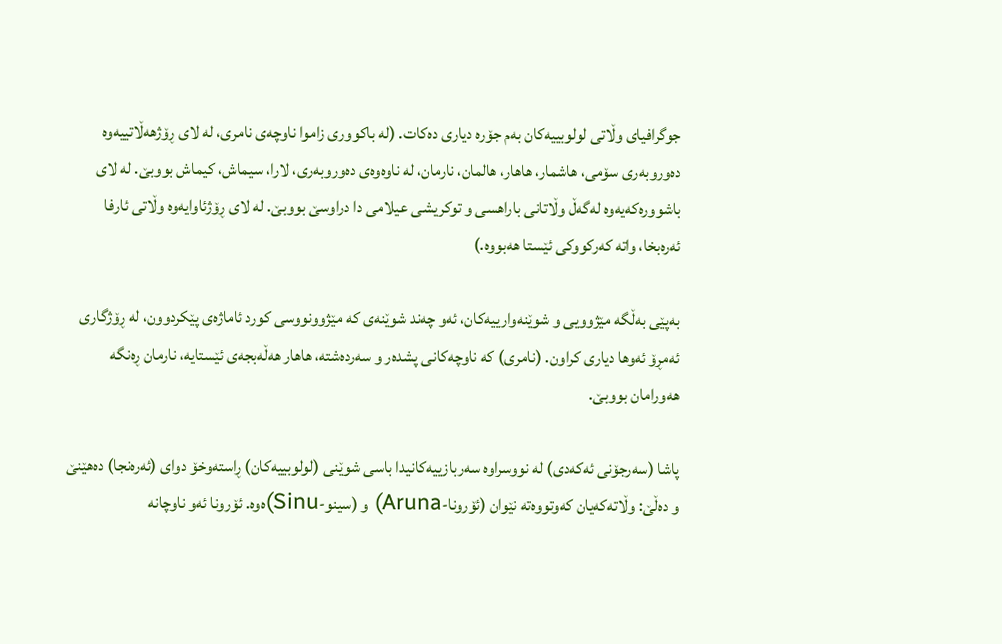جوگرافیای وڵاتی لولوبییەکان بەم جۆرە دیاری دەکات. (لە باکووری زاموا ناوچەی نامری، لە لای ڕۆژهەڵاتییەوە دەوروبەری سۆمی، هاشمار، هاهار، هالمان، نارمان، لە ناوەوەی دەوروبەری، لارا، سیماش، کیماش بووبێ. لە لای باشوورەکەیەوە لەگەڵ وڵاتانی باراهسی و توکریشی عیلامی دا دراوسێ بووبێ. لە لای ڕۆژئاوایەوە وڵاتی ئارفا ئەرەبخا، واتە کەرکووکی ئێستا هەبووە.)

بەپێی بەڵگە مێژوویی و شوێنەوارییەکان، ئەو چەند شوێنەی کە مێژوونووسی کورد ئاماژەی پێکردوون، لە ڕۆژگاری ئەمڕۆ ئەوها دیاری کراون. (نامری) کە ناوچەکانی پشدەر و سەردەشتە، هاهار هەڵەبجەی ئێستایە، نارمان ڕەنگە هەورامان بووبێ.

پاشا (سەرجۆنی ئەکەدی) لە نووسراوە سەربازییەکانیدا باسی شوێنی (لولوبییەکان) ڕاستەوخۆ دوای (ئەرەنجا) دەهێنێ و دەڵێ: وڵاتەکەیان کەوتووەتە نێوان (ئۆرونا-Aruna) و (سینو-Sinu)ەوە. ئۆرونا ئەو ناوچانە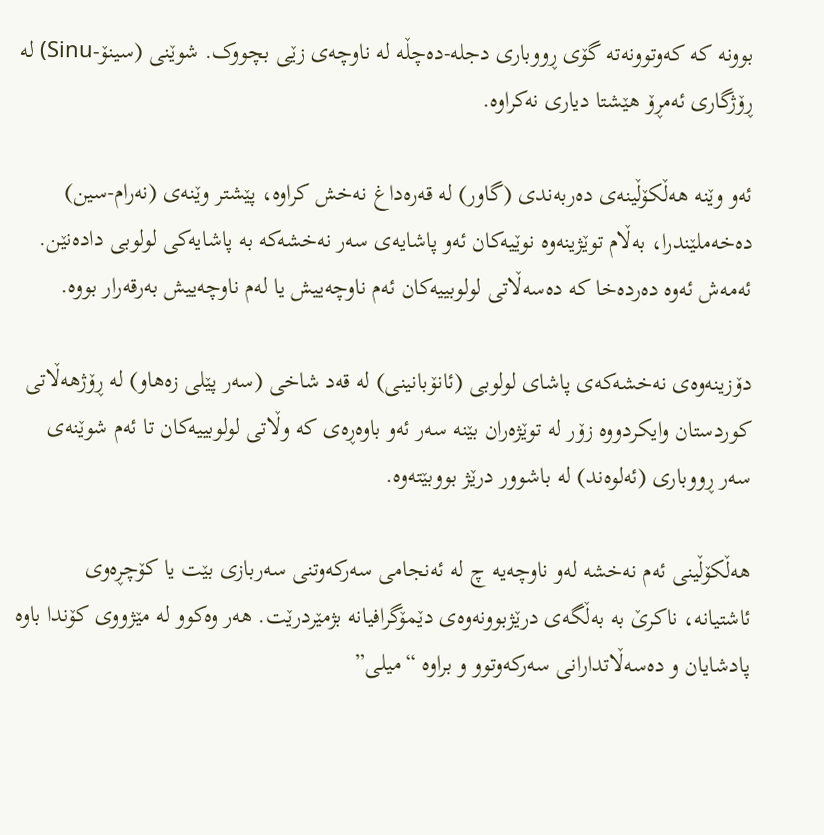بوونە کە کەوتوونەتە گۆی ڕووباری دجلە-دەچڵە لە ناوچەی زێی بچووک. شوێنی (سینۆ-Sinu) لە ڕۆژگاری ئەمڕۆ هێشتا دیاری نەکراوە.

ئەو وێنە هەڵکۆڵینەی دەربەندی (گاور) لە قەرەداغ نەخش کراوە، پێشتر وێنەی (نەرام-سین) دەخەملێندرا، بەڵام توێژینەوە نوێیەکان ئەو پاشایەی سەر نەخشەکە بە پاشایەکی لولوبی دادەنێن. ئەمەش ئەوە دەردەخا کە دەسەڵاتی لولوبییەکان ئەم ناوچەییش یا لەم ناوچەییش بەرقەرار بووە.

دۆزینەوەی نەخشەکەی پاشای لولوبی (ئانۆبانینی) لە قەد شاخی (سەر پێلی زەهاو) لە ڕۆژهەڵاتی کوردستان وایکردووە زۆر لە توێژەران بێنە سەر ئەو باوەڕەی کە وڵاتی لولوبییەکان تا ئەم شوێنەی سەر ڕووباری (ئەلوەند) لە باشوور درێژ بووبێتەوە.

هەڵکۆڵینی ئەم نەخشە لەو ناوچەیە چ لە ئەنجامی سەرکەوتنی سەربازی بێت یا کۆچڕەوی ئاشتیانە، ناکرێ بە بەڵگەی درێژبوونەوەی دێمۆگرافیانە بژمێردرێت. هەر وەکوو لە مێژووی کۆندا باوە پادشایان و دەسەڵاتدارانی سەرکەوتوو و براوە “میلی”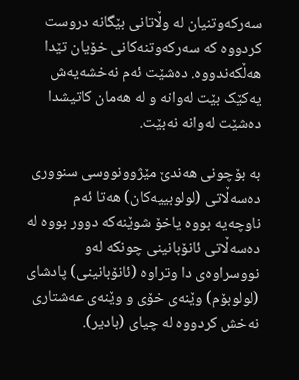سەرکەوتنیان لە وڵاتانی بێگانە دروست کردووە کە سەرکەوتنەکانی خۆیان تێدا هەڵکەندووە. دەشێت ئەم نەخشەیەش یەکێک بێت لەوانە و لە هەمان کاتیشدا دەشێت لەوانە نەبێت.

بە بۆچونی هەندێ مێژوونووسی سنووری دەسەڵاتی (لولوبییەکان) هەتا ئەم ناوچەیە بووە یاخۆ شوێنەکە دوور بووە لە دەسەڵاتی ئانۆبانینی چونکە لەو نووسراوەی دا وتراوە (ئانۆبانینی) پادشای (لولوبۆم) وێنەی خۆی و وێنەی عەشتاری نەخش کردووە لە چیای (بادیر).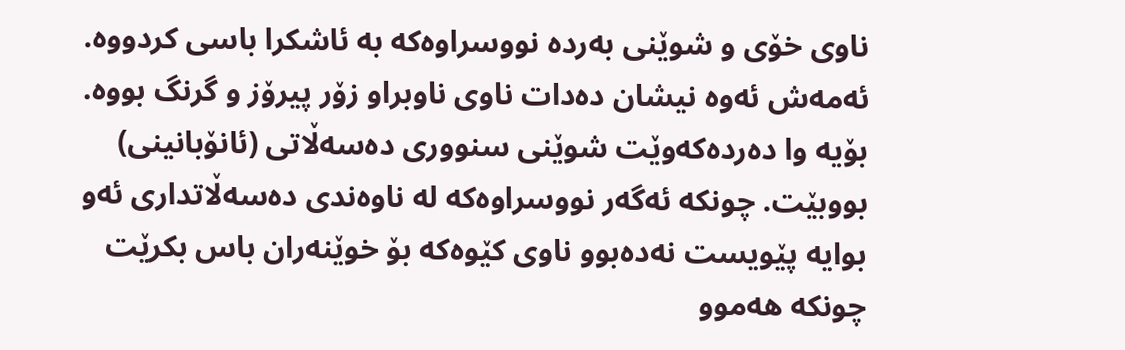ناوی خۆی و شوێنی بەردە نووسراوەکە بە ئاشکرا باسی کردووە. ئەمەش ئەوە نیشان دەدات ناوی ناوبراو زۆر پیرۆز و گرنگ بووە. بۆیە وا دەردەکەوێت شوێنی سنووری دەسەڵاتی (ئانۆبانینی) بووبێت. چونکە ئەگەر نووسراوەکە لە ناوەندی دەسەڵاتداری ئەو بوایە پێویست نەدەبوو ناوی کێوەکە بۆ خوێنەران باس بکرێت چونکە هەموو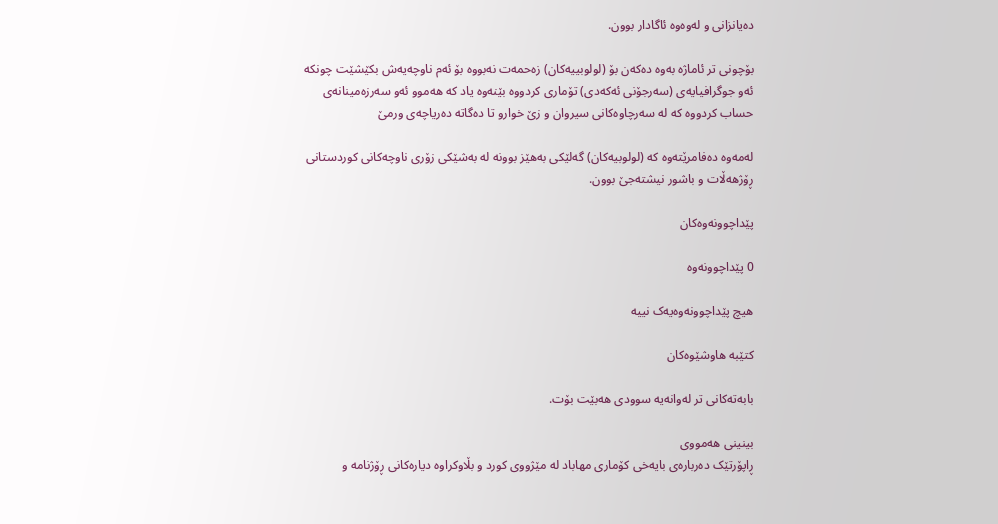دەیانزانی و لەوەوە ئاگادار بوون.

بۆچونی تر ئاماژە بەوە دەکەن بۆ (لولوبییەکان) زەحمەت نەبووە بۆ ئەم ناوچەیەش بکێشێت چونکە ئەو جوگرافیایەی (سەرجۆنی ئەکەدی) تۆماری کردووە بێنەوە یاد کە هەموو ئەو سەرزەمینانەی حساب کردووە کە لە سەرچاوەکانی سیروان و زێ خوارو تا دەگاتە دەریاچەی ورمێ

لەمەوە دەفامرێتەوە کە (لولوبیەکان) گەلێکی بەهێز بوونە لە بەشێکی زۆری ناوچەکانی کوردستانی ڕۆژهەڵات و باشور نیشتەجێ بوون.

پێداچوونەوەکان

0 پێداچوونەوە

هیچ پێداچوونەوەیەک نییە

کتێبە هاوشێوەکان

بابەتەکانی تر لەوانەیە سوودی هەبێت بۆت.

بینینی هەمووی
ڕاپۆرتێک دەربارەی بایەخی کۆماری مهاباد لە مێژووی کورد و بڵاوکراوە دیارەکانی ڕۆژنامە و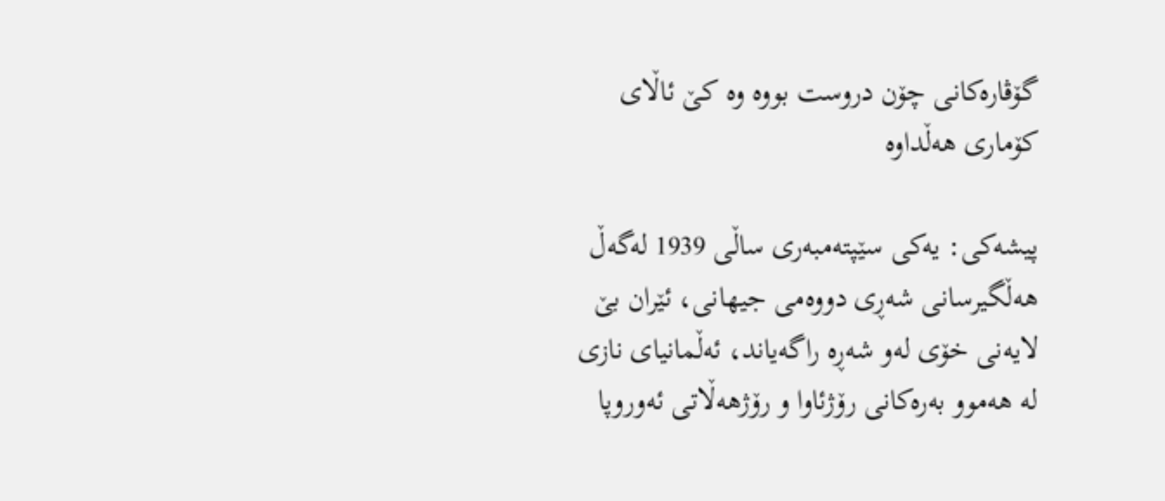گۆڤارەکانی چۆن دروست بووە وە كێ ئاڵای کۆماری هەڵداوە

پیشەکی: یەکی سێپتەمبەری ساڵی 1939 لەگەڵ هەڵگیرسانی شەڕی دووەمی جیهانی، ئێران بێ لایەنی خۆی لەو شەڕە راگەیاند، ئەڵمانیای نازی لە هەموو بەرەکانی رۆژئاوا و رۆژهەڵاتی ئەوروپا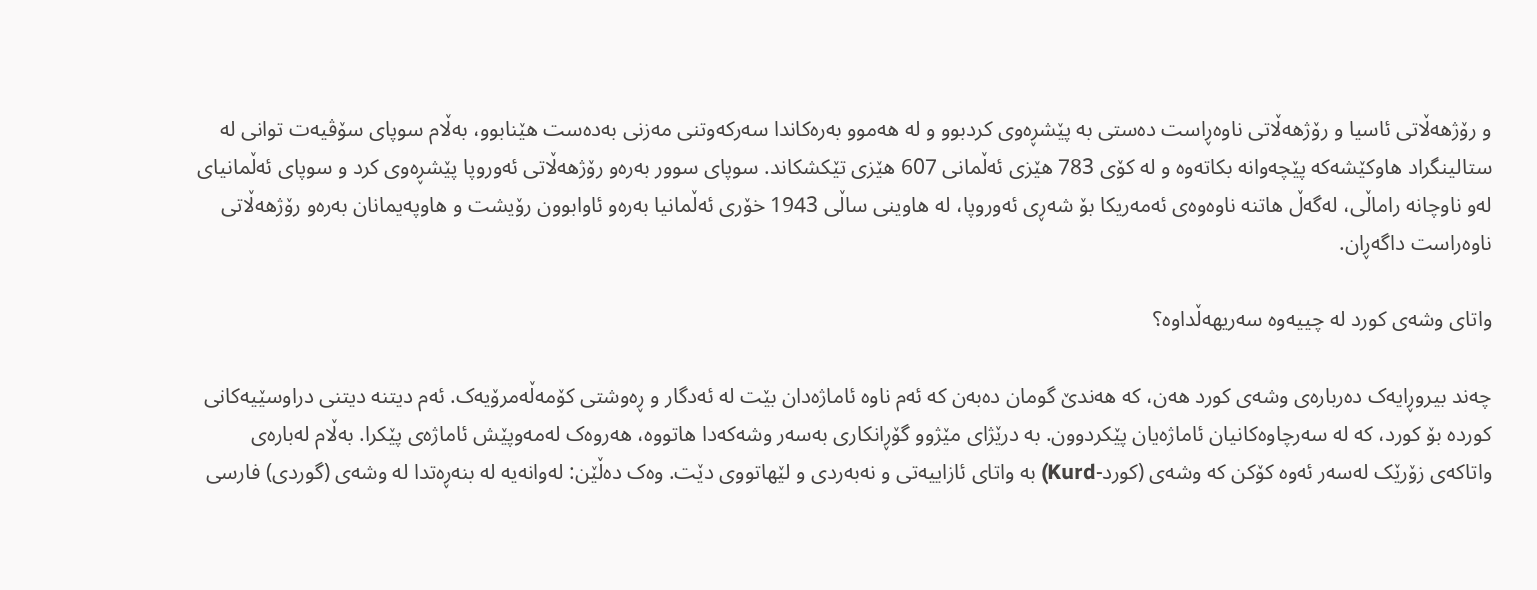و رۆژهەڵاتی ئاسیا و رۆژهەڵاتی ناوەڕاست دەستی بە پێشڕەوی کردبوو و لە هەموو بەرەکاندا سەرکەوتنی مەزنی بەدەست هێنابوو، بەڵام سوپای سۆڤیەت توانی لە ستالینگراد هاوکێشەکە پێچەوانە بکاتەوە و لە کۆی 783 هێزی ئەڵمانی 607 هێزی تێکشکاند. سوپای سوور بەرەو رۆژهەڵاتی ئەوروپا پێشڕەوی کرد و سوپای ئەڵمانیای لەو ناوچانە راماڵی، لەگەڵ هاتنە ناوەوەی ئەمەریکا بۆ شەڕی ئەوروپا، لە هاوینی ساڵی 1943 خۆری ئەڵمانیا بەرەو ئاوابوون رۆیشت و هاوپەیمانان بەرەو رۆژهەڵاتی ناوەراست داگەڕان.

واتای وشەی کورد لە چییەوە سەریهەڵداوە؟

چەند بیروڕایەک دەربارەی وشەی کورد هەن، کە هەندێ گومان دەبەن کە ئەم ناوە ئاماژەدان بێت لە ئەدگار و ڕەوشتی کۆمەڵەمرۆیەک. ئەم دیتنە دیتنی دراوسێیەکانی کوردە بۆ کورد، کە لە سەرچاوەکانیان ئاماژەیان پێکردوون. بە درێژای مێژوو گۆڕانکاری بەسەر وشەکەدا هاتووە، هەروەک لەمەوپێش ئاماژەی پێکرا. بەڵام لەبارەی واتاکەی زۆرێک لەسەر ئەوە کۆکن کە وشەی (کورد-Kurd) بە واتای ئازاییەتی و نەبەردی و لێهاتووی دێت. وەک دەڵێن: لەوانەیە لە بنەڕەتدا لە وشەی (گوردی) فارسی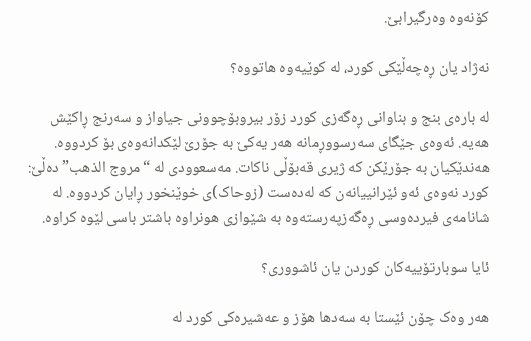کۆنەوە وەرگیرابێ.

نەژاد یان ڕەچەڵێکی کورد، لە کوێیەوە هاتووە؟

لە بارەی بنج و بناوانی ڕەگەزی کورد زۆر بیروبۆچوونی جیاواز و سەرنج ڕاکێش هەیە. ئەوەی جێگای سەرسووڕمانە هەر یەکێ بە جۆرێ لێکدانەوەی بۆ کردووە. هەندێکیان بە جۆرێکن کە ژیری قەبۆڵی ناکات. مەسعوودی لە “مروج الذھب” دەڵێ: کورد نەوەی ئەو ئێرانییانەن کە لەدەست (زوحاک)ی خوێنخور ڕایان کردووە. لە شانامەی فیردەوسی ڕەگەزپەرستەوە بە شێوازی هونراوە باشتر باسی لێوە کراوە.

ئایا سوبارتۆییەکان کوردن یان ئاشووری؟

هەر وەک چۆن ئێستا بە سەدها هۆز و عەشیرەکی کورد لە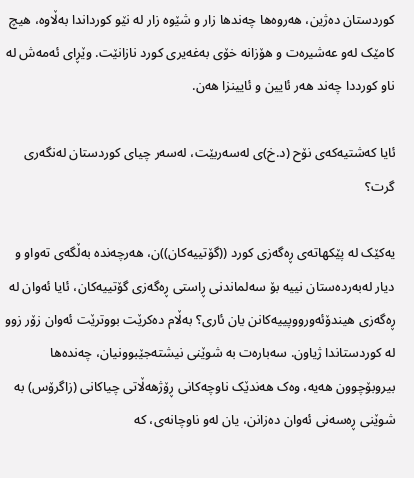کوردستان دەژین، هەروەها چەندها زار و شێوە زار لە نێو کورداندا بەڵاوە، هیچ کامێک لەو عەشیرەت و هۆزانە خۆی بەغەیری کورد نازانێت. وێڕای ئەمەش لە ناو کورددا چەند هەر ئایین و ئایینزا هەن.

ئایا کەشتیەکەی نۆح (د.خ)ی لەسەربێت، لەسەر چیای کوردستان لەنگەری گرت؟

یەکێک لە پێکهاتەی ڕەگەزی کورد ((گۆتییەکان))ن، هەرچەندە بەڵگەی تەواو و دیار لەبەردەستان نییە بۆ سەلماندنی ڕاستی ڕەگەزی گۆتییەکان، ئایا ئەوان لە ڕەگەزی هیندۆئەورووپییەکانن یان ئاری؟ بەڵام دەکرێت بووترێت ئەوان زۆر زوو لە کوردستاندا ژیاون. سەبارەت بە شوێنی نیشتەجێبوونیان، چەندەها بیروبۆچوون هەیە، وەک هەندێک ناوچەکانی ڕۆژھەڵاتی چیاکانی (زاگرۆس) بە شوێنی ڕەسەنی ئەوان دەزانن، یان لەو ناوچانەی، کە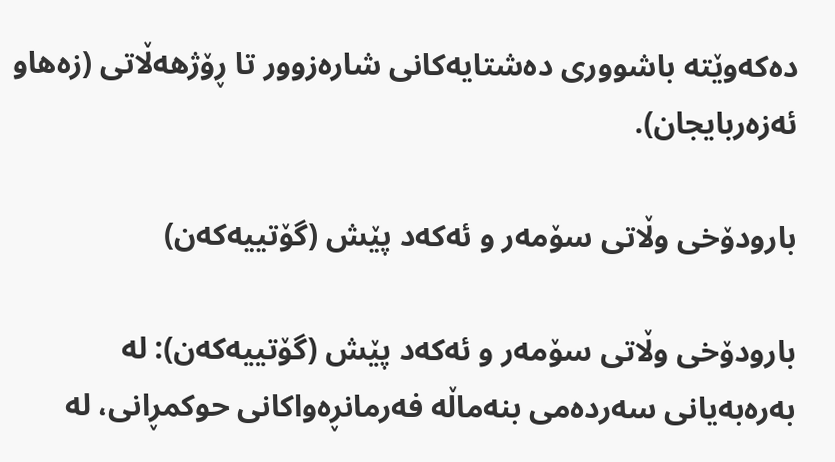دەکەوێتە باشووری دەشتایەکانی شارەزوور تا ڕۆژهەڵاتی (زەهاو ئەزەربایجان).

بارودۆخی وڵاتی سۆمەر و ئەکەد پێش (گۆتییەکەن)

بارودۆخی وڵاتی سۆمەر و ئەکەد پێش (گۆتییەکەن): لە بەرەبەیانی سەردەمی بنەماڵە فەرمانڕەواکانی حوکمڕانى، لە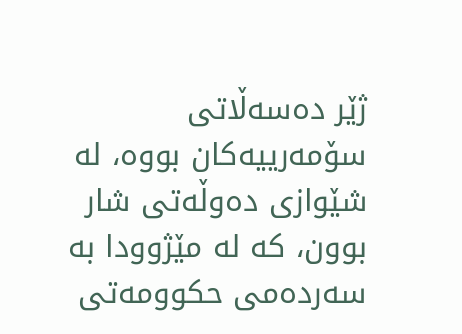ژێر دەسەڵاتی سۆمەرییەکان بووە، لە شێوازی دەوڵەتی شار بوون، کە لە مێژوودا بە سەردەمی حکوومەتی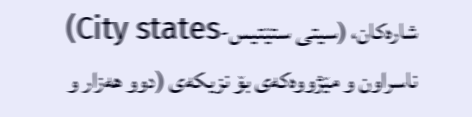شارەکان، (سیتی ستێتیس-City states) ناسراون و مێژووەکەی بۆ نزیکەی (دوو هەزار و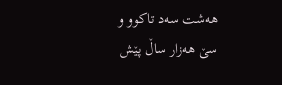هەشت سەد تاکوو و سێ هەزار ساڵ پێش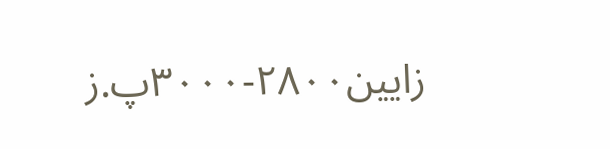زایین٢٨٠٠-٣٠٠٠پ.ز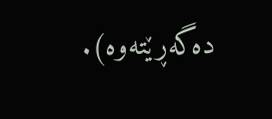دەگەڕێتەوە).